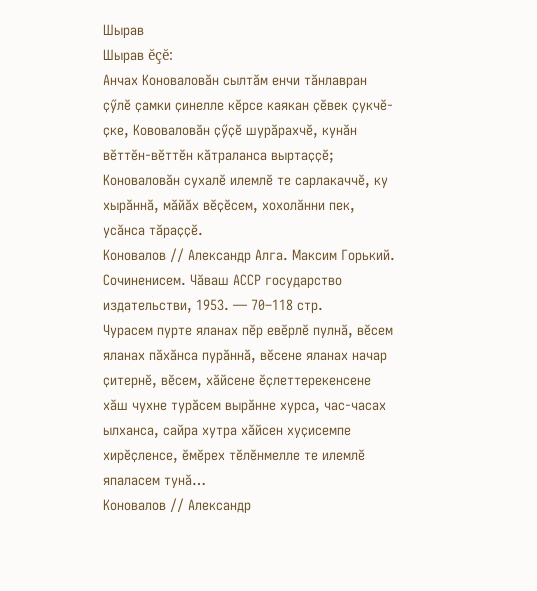Шырав
Шырав ĕçĕ:
Анчах Коноваловӑн сылтӑм енчи тӑнлавран ҫӳлӗ ҫамки ҫинелле кӗрсе каякан ҫӗвек ҫукчӗ-ҫке, Кововаловӑн ҫӳҫӗ шурӑрахчӗ, кунӑн вӗттӗн-вӗттӗн кӑтраланса выртаҫҫӗ; Коноваловӑн сухалӗ илемлӗ те сарлакаччӗ, ку хырӑннӑ, мӑйӑх вӗҫӗсем, хохолӑнни пек, усӑнса тӑраҫҫӗ.
Коновалов // Александр Алга. Максим Горький. Сочиненисем. Чӑваш АССР государство издательстви, 1953. — 70–118 стр.
Чурасем пурте яланах пӗр евӗрлӗ пулнӑ, вӗсем яланах пӑхӑнса пурӑннӑ, вӗсене яланах начар ҫитернӗ, вӗсем, хӑйсене ӗҫлеттерекенсене хӑш чухне турӑсем вырӑнне хурса, час-часах ылханса, сайра хутра хӑйсен хуҫисемпе хирӗҫленсе, ӗмӗрех тӗлӗнмелле те илемлӗ япаласем тунӑ…
Коновалов // Александр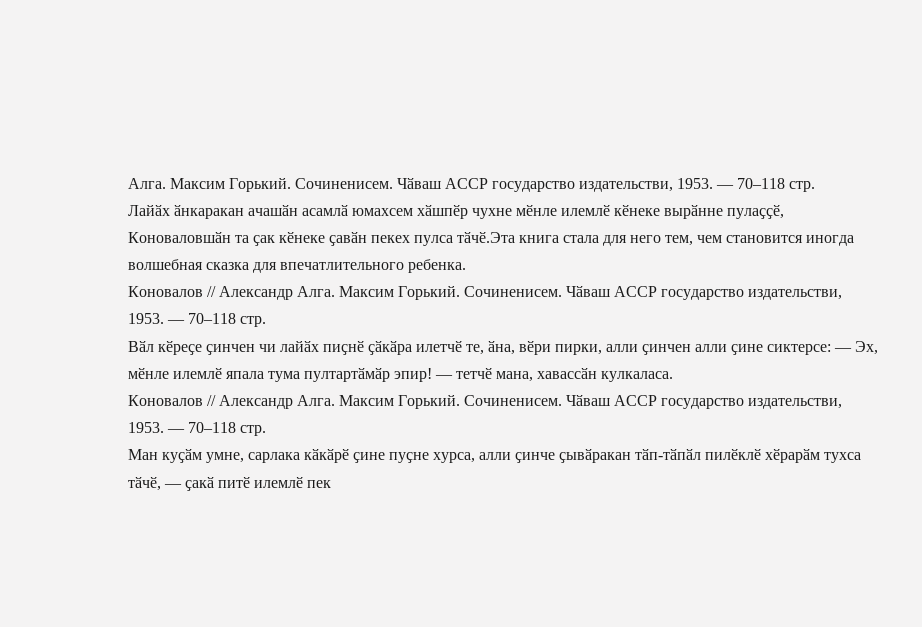Алга. Максим Горький. Сочиненисем. Чӑваш АССР государство издательстви, 1953. — 70–118 стр.
Лайӑх ӑнкаракан ачашӑн асамлӑ юмахсем хӑшпӗр чухне мӗнле илемлӗ кӗнеке вырӑнне пулаҫҫӗ, Коноваловшӑн та ҫак кӗнеке ҫавӑн пекех пулса тӑчӗ.Эта книга стала для него тем, чем становится иногда волшебная сказка для впечатлительного ребенка.
Коновалов // Александр Алга. Максим Горький. Сочиненисем. Чӑваш АССР государство издательстви, 1953. — 70–118 стр.
Вӑл кӗреҫе ҫинчен чи лайӑх пиҫнӗ ҫӑкӑра илетчӗ те, ӑна, вӗри пирки, алли ҫинчен алли ҫине сиктерсе: — Эх, мӗнле илемлӗ япала тума пултартӑмӑр эпир! — тетчӗ мана, хавассӑн кулкаласа.
Коновалов // Александр Алга. Максим Горький. Сочиненисем. Чӑваш АССР государство издательстви, 1953. — 70–118 стр.
Ман куҫӑм умне, сарлака кӑкӑрӗ ҫине пуҫне хурса, алли ҫинче ҫывӑракан тӑп-тӑпӑл пилӗклӗ хӗрарӑм тухса тӑчӗ, — ҫакӑ питӗ илемлӗ пек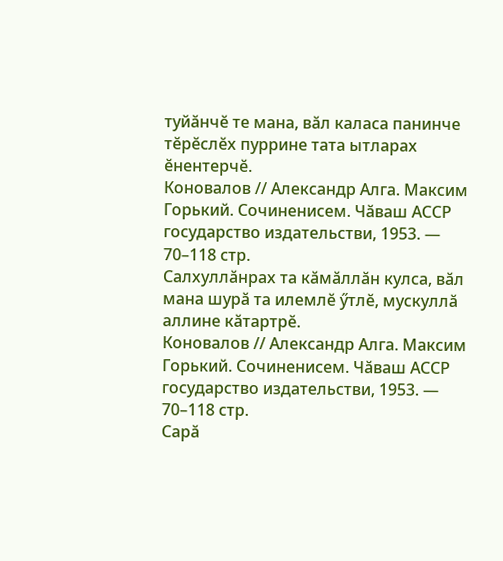туйӑнчӗ те мана, вӑл каласа панинче тӗрӗслӗх пуррине тата ытларах ӗнентерчӗ.
Коновалов // Александр Алга. Максим Горький. Сочиненисем. Чӑваш АССР государство издательстви, 1953. — 70–118 стр.
Салхуллӑнрах та кӑмӑллӑн кулса, вӑл мана шурӑ та илемлӗ ӳтлӗ, мускуллӑ аллине кӑтартрӗ.
Коновалов // Александр Алга. Максим Горький. Сочиненисем. Чӑваш АССР государство издательстви, 1953. — 70–118 стр.
Сарӑ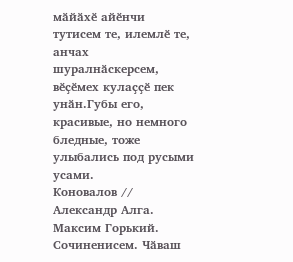мӑйӑхӗ айӗнчи тутисем те, илемлӗ те, анчах шуралнӑскерсем, вӗҫӗмех кулаҫҫӗ пек унӑн.Губы его, красивые, но немного бледные, тоже улыбались под русыми усами.
Коновалов // Александр Алга. Максим Горький. Сочиненисем. Чӑваш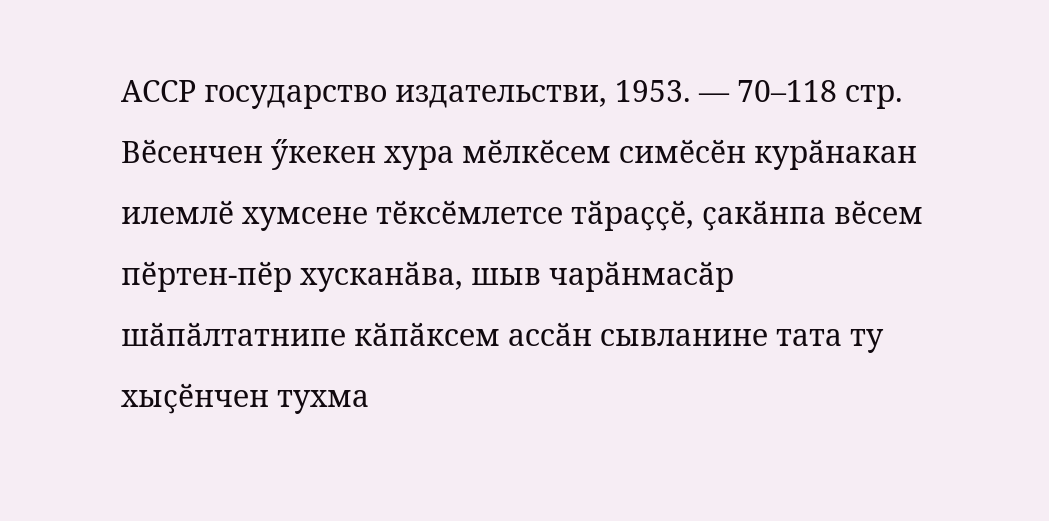АССР государство издательстви, 1953. — 70–118 стр.
Вӗсенчен ӳкекен хура мӗлкӗсем симӗсӗн курӑнакан илемлӗ хумсене тӗксӗмлетсе тӑраҫҫӗ, ҫакӑнпа вӗсем пӗртен-пӗр хусканӑва, шыв чарӑнмасӑр шӑпӑлтатнипе кӑпӑксем ассӑн сывланине тата ту хыҫӗнчен тухма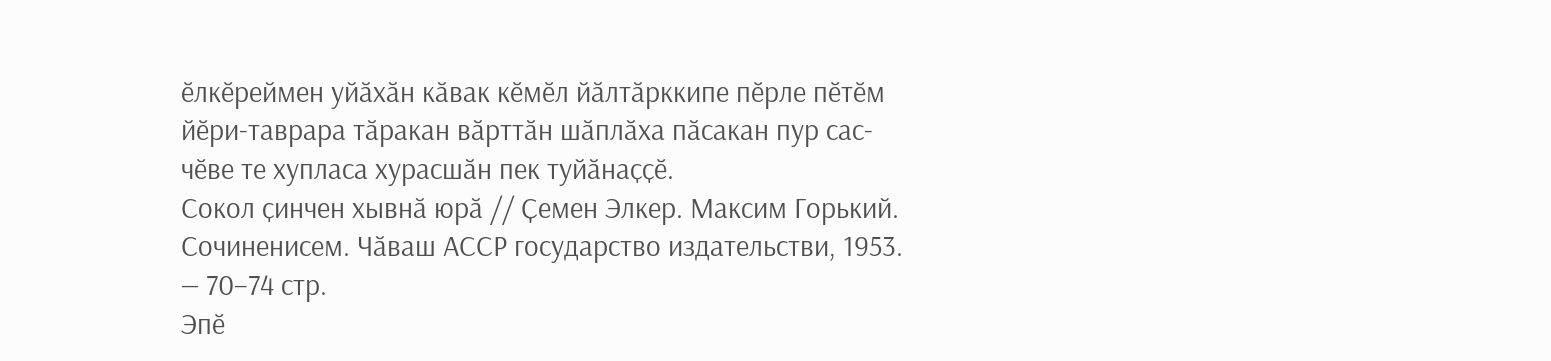ӗлкӗреймен уйӑхӑн кӑвак кӗмӗл йӑлтӑрккипе пӗрле пӗтӗм йӗри-таврара тӑракан вӑрттӑн шӑплӑха пӑсакан пур сас-чӗве те хупласа хурасшӑн пек туйӑнаҫҫӗ.
Сокол ҫинчен хывнӑ юрӑ // Ҫемен Элкер. Максим Горький. Сочиненисем. Чӑваш АССР государство издательстви, 1953. — 70–74 стр.
Эпӗ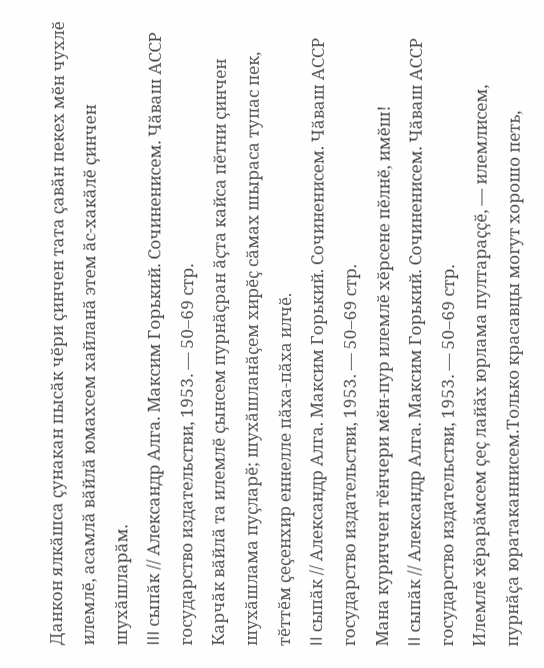Данкон ялкӑшса ҫунакан пысӑк чӗри ҫинчен тата ҫавӑн пекех мӗн чухлӗ илемлӗ, асамлӑ вӑйлӑ юмахсем хайланӑ этем ӑс-хакӑлӗ ҫинчен шухӑшларӑм.
III сыпӑк // Александр Алга. Максим Горький. Сочиненисем. Чӑваш АССР государство издательстви, 1953. — 50–69 стр.
Карчӑк вӑйлӑ та илемлӗ ҫынсем пурнӑҫран ӑҫта кайса пӗтни ҫинчен шухӑшлама пуҫларӗ; шухӑшланӑҫем хирӗҫ сӑмах шыраса тупас пек, тӗттӗм ҫеҫенхир еннелле пӑха-пӑха илчӗ.
II сыпӑк // Александр Алга. Максим Горький. Сочиненисем. Чӑваш АССР государство издательстви, 1953. — 50–69 стр.
Мана куриччен тӗнчери мӗн-пур илемлӗ хӗрсене пӗлнӗ, имӗш!
II сыпӑк // Александр Алга. Максим Горький. Сочиненисем. Чӑваш АССР государство издательстви, 1953. — 50–69 стр.
Илемлӗ хӗрарӑмсем ҫеҫ лайӑх юрлама пултараҫҫӗ, — илемлисем, пурнӑҫа юратаканнисем.Только красавцы могут хорошо петь,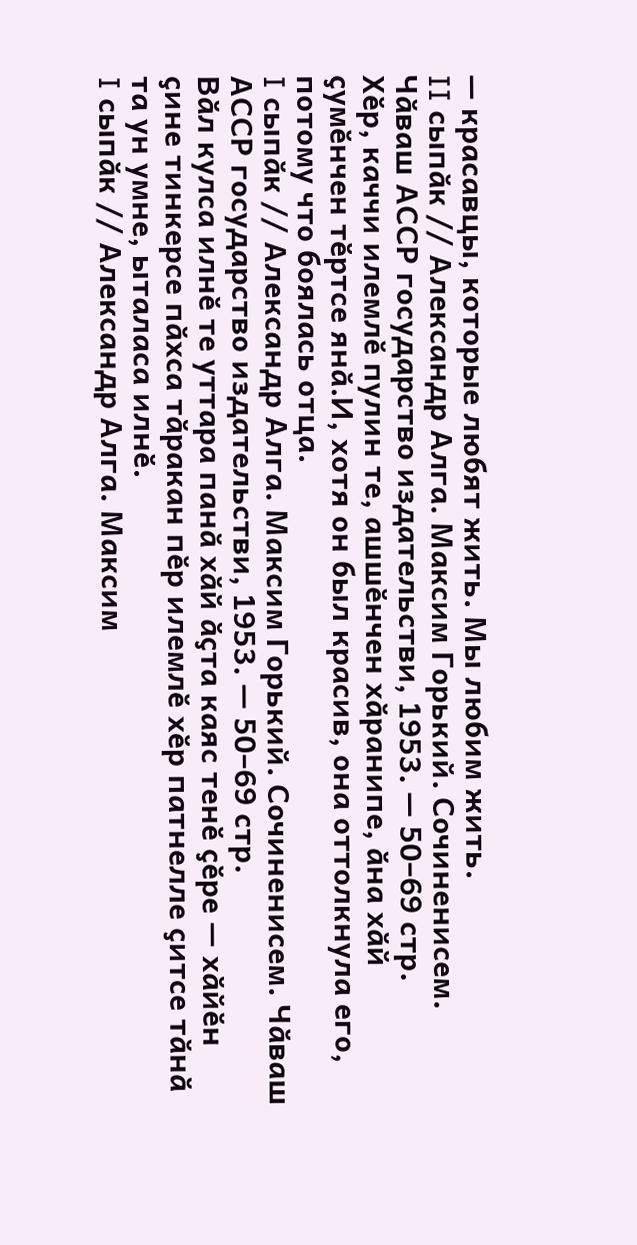— красавцы, которые любят жить. Мы любим жить.
II сыпӑк // Александр Алга. Максим Горький. Сочиненисем. Чӑваш АССР государство издательстви, 1953. — 50–69 стр.
Хӗр, каччи илемлӗ пулин те, ашшӗнчен хӑранипе, ӑна хӑй ҫумӗнчен тӗртсе янӑ.И, хотя он был красив, она оттолкнула его, потому что боялась отца.
I сыпӑк // Александр Алга. Максим Горький. Сочиненисем. Чӑваш АССР государство издательстви, 1953. — 50–69 стр.
Вӑл кулса илнӗ те уттара панӑ хӑй ӑҫта каяс тенӗ ҫӗре — хӑйӗн ҫине тинкерсе пӑхса тӑракан пӗр илемлӗ хӗр патнелле ҫитсе тӑнӑ та ун умне, ыталаса илнӗ.
I сыпӑк // Александр Алга. Максим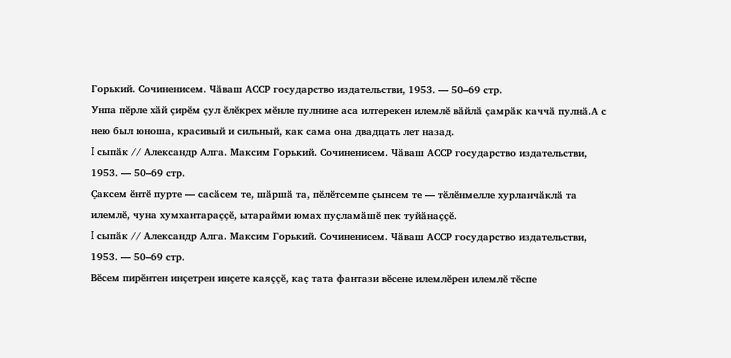Горький. Сочиненисем. Чӑваш АССР государство издательстви, 1953. — 50–69 стр.
Унпа пӗрле хӑй ҫирӗм ҫул ӗлӗкрех мӗнле пулнине аса илтерекен илемлӗ вӑйлӑ ҫамрӑк каччӑ пулнӑ.А с нею был юноша, красивый и сильный, как сама она двадцать лет назад.
I сыпӑк // Александр Алга. Максим Горький. Сочиненисем. Чӑваш АССР государство издательстви, 1953. — 50–69 стр.
Ҫаксем ӗнтӗ пурте — сасӑсем те, шӑршӑ та, пӗлӗтсемпе ҫынсем те — тӗлӗнмелле хурланчӑклӑ та илемлӗ, чуна хумхантараҫҫӗ, ытарайми юмах пуҫламӑшӗ пек туйӑнаҫҫӗ.
I сыпӑк // Александр Алга. Максим Горький. Сочиненисем. Чӑваш АССР государство издательстви, 1953. — 50–69 стр.
Вӗсем пирӗнтен инҫетрен инҫете каяҫҫӗ, каҫ тата фантази вӗсене илемлӗрен илемлӗ тӗспе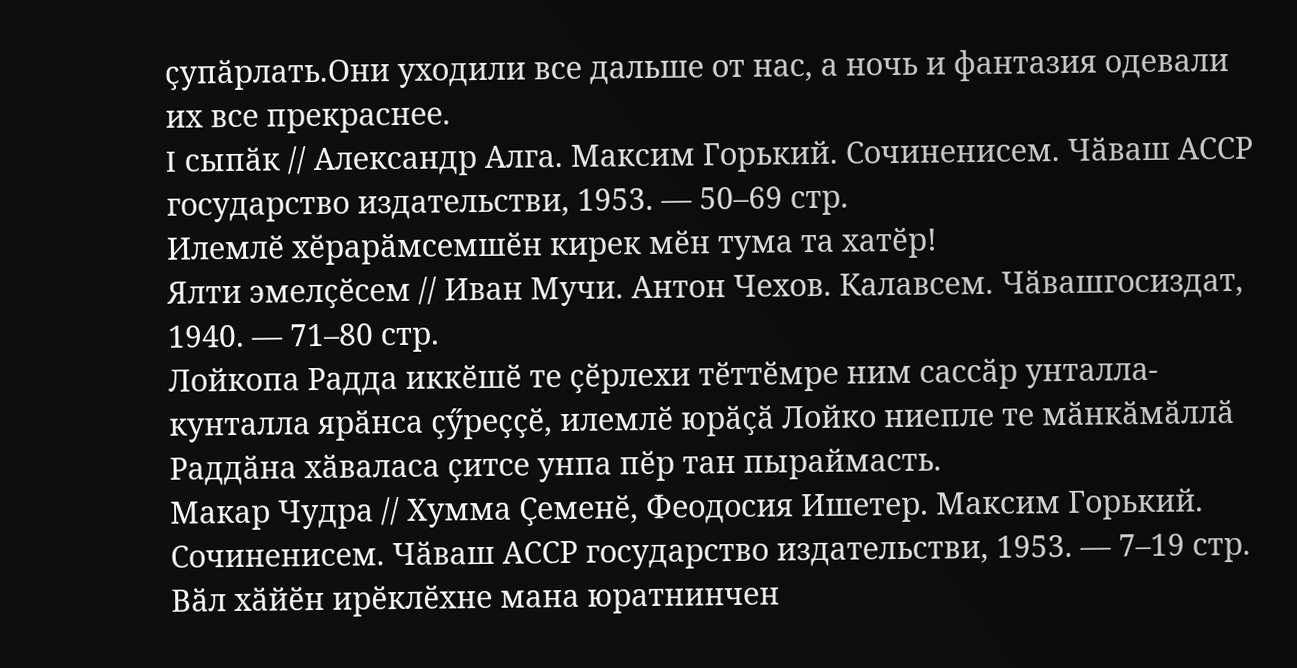ҫупӑрлать.Они уходили все дальше от нас, а ночь и фантазия одевали их все прекраснее.
I сыпӑк // Александр Алга. Максим Горький. Сочиненисем. Чӑваш АССР государство издательстви, 1953. — 50–69 стр.
Илемлӗ хӗрарӑмсемшӗн кирек мӗн тума та хатӗр!
Ялти эмелҫӗсем // Иван Мучи. Антон Чехов. Калавсем. Чӑвашгосиздат, 1940. — 71–80 стр.
Лойкопа Радда иккӗшӗ те ҫӗрлехи тӗттӗмре ним сассӑр унталла-кунталла ярӑнса ҫӳреҫҫӗ, илемлӗ юрӑҫӑ Лойко ниепле те мӑнкӑмӑллӑ Раддӑна хӑваласа ҫитсе унпа пӗр тан пыраймасть.
Макар Чудра // Хумма Ҫеменӗ, Феодосия Ишетер. Максим Горький. Сочиненисем. Чӑваш АССР государство издательстви, 1953. — 7–19 стр.
Вӑл хӑйӗн ирӗклӗхне мана юратнинчен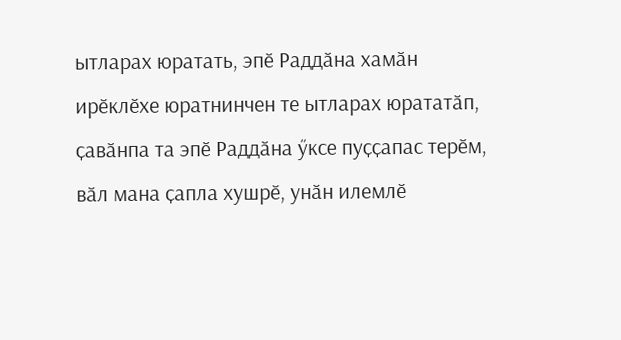ытларах юратать, эпӗ Раддӑна хамӑн ирӗклӗхе юратнинчен те ытларах юрататӑп, ҫавӑнпа та эпӗ Раддӑна ӳксе пуҫҫапас терӗм, вӑл мана ҫапла хушрӗ, унӑн илемлӗ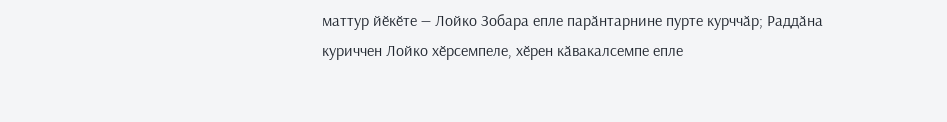маттур йӗкӗте — Лойко Зобара епле парӑнтарнине пурте курччӑр; Раддӑна куриччен Лойко хӗрсемпеле, хӗрен кӑвакалсемпе епле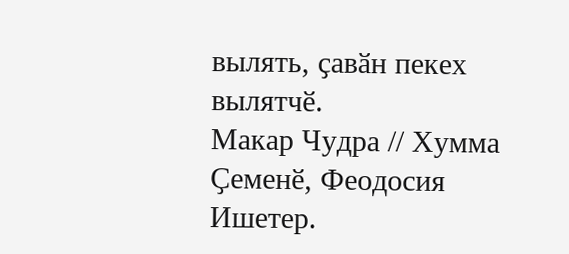вылять, ҫавӑн пекех вылятчӗ.
Макар Чудра // Хумма Ҫеменӗ, Феодосия Ишетер.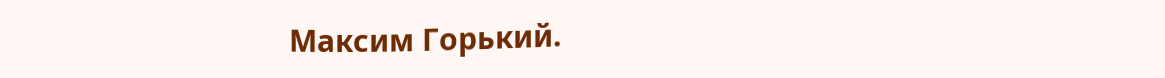Максим Горький.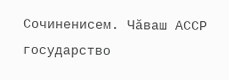Сочиненисем. Чӑваш АССР государство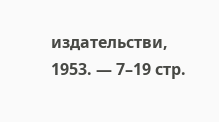издательстви, 1953. — 7–19 стр.